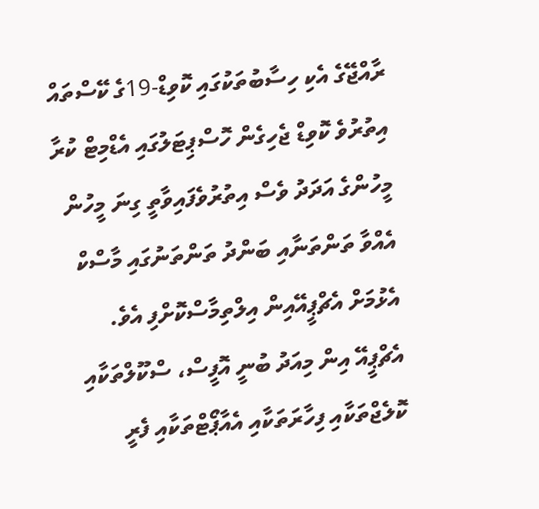ރާއްޖޭގެ އެކި ހިސާބުތަކުގައި ކޮވިޑް-19ގެ ކޭސްތައް އިތުރުވެ ކޮވިޑް ޖެހިގެން ހޮސްޕިޓަލުގައި އެޑްމިޓް ކުރާ މީހުންގެ އަދަދު ވެސް އިތުރުވެފައިވާތީ ގިނަ މީހުން އެއްވާ ތަންތަނާއި ބަންދު ތަންތަނުގައި މާސްކް އެޅުމަށް އެޗްޕީއޭއިން އިލްތިމާސްކޮށްފި އެވެ.
އެޗްޕީއޭ އިން މިއަދު ބުނީ އޮފީސް، ސްކޫލްތަކާއި ކޮލެޖްތަކާއި ފިހާރަތަކާއި އެއާޕޯޓްތަކާއި ފެރީ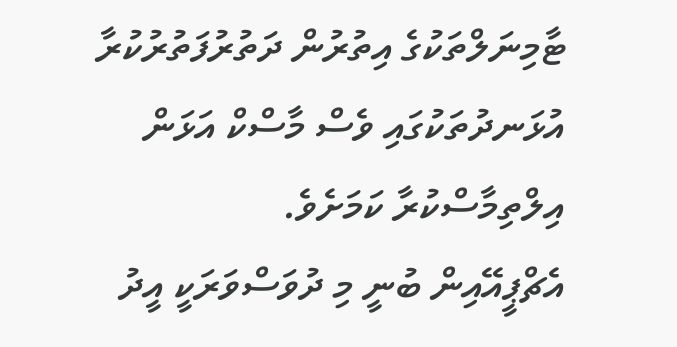ޓާމިނަލްތަކުގެ އިތުރުން ދަތުރުފަތުރުކުރާ އުޅަނދުތަކުގައި ވެސް މާސްކް އަޅަން އިލްތިމާސްކުރާ ކަމަށެވެ.
އެޗްޕީއޭއިން ބުނީ މި ދުވަސްވަރަކީ އީދު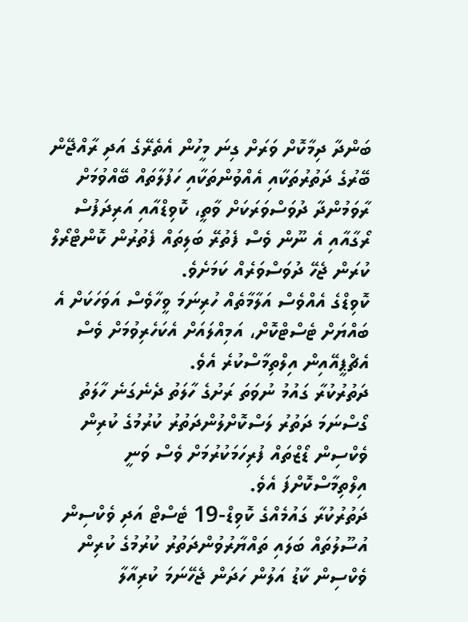ބަންދާ ދިމާކޮށް ވަރަށް ގިނަ މީހުން އެތެރޭގެ އަދި ރާއްޖޭން ބޭރުގެ ދަތުރުތަކާއި އެއްވުންތަކާއި ހަފުލާތައް ބޭއްވުމަށް ރާވަމުންދާ ދުވަސްވަރަކަށް ވާތީ، ކޮވިޑްއާއި އަރިދަފުސް ރޯގާއާއި އެ ނޫން ވެސް ފެތުރޭ ބަލިތައް ފެތުރުން ކޮންޓްރޯލް ކުރަން ޖެހޭ ދުވަސްވަރެއް ކަމަށެވެ.
ކޮވިޑްގެ އެއްވެސް އަލާމާތެއް ހުރިނަމަ ވީހާވެސް އަވަހަކަށް އެ ބައްޔަށް ޓެސްޓްކޮށް، އަމިއްލައަށް އެކަހެރިވުމަށް ވެސް އެޗްޕީއޭއިން އިލްތިމާސްކުރެ އެވެ.
ދަތުރުކުރާ ގައުމު ނުވަތަ ރަށުގެ ހާލަތު ދެނެގަނެ ހާލަތު ގޯސްނަމަ ދަތުރު ލަސްކޮށްލުންދަތުރު ކުރުމުގެ ކުރިން ވެކްސިން ޑޯޒްތައް ފުރިހަމަކުރުމަށް ވެސް ވަނީ އިލްތިމާސްކޮށްފަ އެވެ.
ދަތުރުކުރާ ގައުމެއްގެ ކޮވިޑް-19 ޓެސްޓް އަދި ވެކްސިން އުސޫލުތައް ބަލައި ތައްޔާރުވުންދަތުރު ކުރުމުގެ ކުރިން ވެކްސިން ކާޑު އަލުން ހަދަން ޖެހޭނަމަ ކުރިއާލާ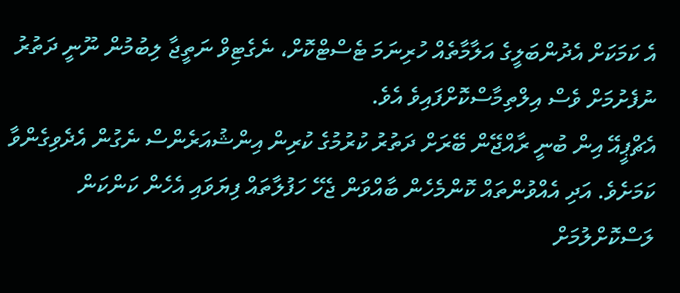އެ ކަމަކަށް އެދުންބަލީގެ އަލާމާތެއް ހުރިނަމަ ޓެސްޓްކޮށް، ނެގެޓިވް ނަތީޖާ ލިބުމުން ނޫނީ ދަތުރު ނުފެށުމަށް ވެސް އިލްތިމާސްކޮށްފައިވެ އެވެ.
އެޗްޕީއޭ އިން ބުނީ ރާއްޖޭން ބޭރަށް ދަތުރު ކުރުމުގެ ކުރިން އިންޝުއަރެންސް ނެގުން އެދެވިގެންވާ ކަމަށެވެ. އަދި އެއްވުންތައް ކޮންމެހެން ބާއްވަން ޖެހޭ ހަފުލާތައް ފިޔަވައި އެހެން ކަންކަން ލަސްކޮށްލުމަށް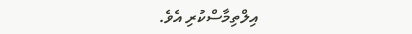އިލްތިމާސްކުރި އެވެ.